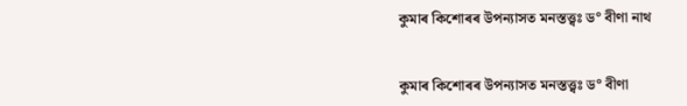কুমাৰ কিশোৰৰ উপন্যাসত মনস্তত্ত্বঃ ড° বীণা নাথ


কুমাৰ কিশোৰৰ উপন্যাসত মনস্তত্ত্বঃ ড° বীণা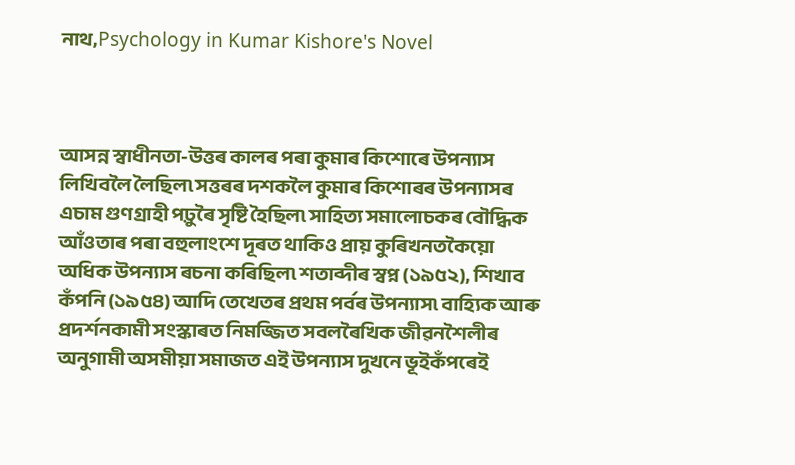নাথ,Psychology in Kumar Kishore's Novel



আসন্ন স্বাধীনতা-উত্তৰ কালৰ পৰা কুমাৰ কিশোৰে উপন্যাস লিখিবলৈ লৈছিল৷ সত্তৰৰ দশকলৈ কুমাৰ কিশোৰৰ উপন্যাসৰ এচাম গুণগ্ৰাহী পঢ়ুৰৈ সৃষ্টি হৈছিল৷ সাহিত্য সমালোচকৰ বৌদ্ধিক আঁওতাৰ পৰা বহুলাংশে দূৰত থাকিও প্ৰায় কুৰিখনতকৈয়ো অধিক উপন্যাস ৰচনা কৰিছিল৷ শতাব্দীৰ স্বপ্ন (১৯৫২), শিখাব কঁপনি (১৯৫৪) আদি তেখেতৰ প্ৰথম পৰ্বৰ উপন্যাস৷ বাহ্যিক আৰু প্ৰদৰ্শনকামী সংস্কাৰত নিমজ্জিত সবলৰৈখিক জীৱনশৈলীৰ অনুগামী অসমীয়া সমাজত এই উপন্যাস দুখনে ভূইকঁপৰেই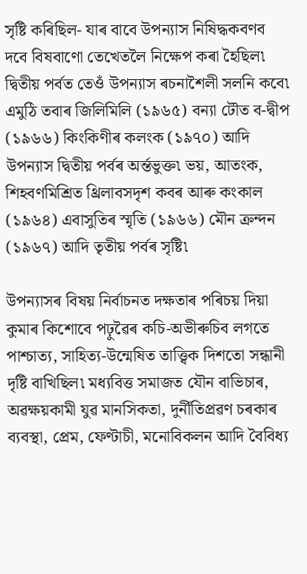সৃষ্টি কৰিছিল- যাৰ বাবে উপন্যাস নিষিদ্ধকবণব দবে বিষবাণো তেখেতলৈ নিক্ষেপ কৰা হৈছিল৷ দ্বিতীয় পৰ্বত তেওঁ উপন্যাস ৰচনাশৈলী সলনি কবে৷ এমুঠি তবাৰ জিলিমিলি (১৯৬৫) বন্যা টৌত ব-দ্বীপ (১৯৬৬) কিংকিণীৰ কলংক (১৯৭০) আদি উপন্যাস দ্বিতীয় পৰ্বৰ অৰ্ন্তভুক্ত৷ ভয়, আতংক, শিহবণমিশ্ৰিত থ্ৰিলাবসদৃশ কবৰ আৰু কংকাল (১৯৬৪) এবাসুতিৰ স্মৃতি (১৯৬৬) মৌন ক্ৰন্দন (১৯৬৭) আদি তৃতীয় পৰ্বৰ সৃষ্টি৷

উপন্যাসৰ বিষয় নিৰ্বাচনত দক্ষতাৰ পৰিচয় দিয়া কুমাৰ কিশোবে পঢ়ুৱৈৰ কচি-অভীৰুচিব লগতে পাশ্চাত্য, সাহিত্য-উন্মেষিত তাত্ত্বিক দিশতো সন্ধানী দৃষ্টি বাখিছিল৷ মধ্যবিত্ত সমাজত যৌন বাভিচাৰ, অৱক্ষয়কামী যুৱ মানসিকতা, দুৰ্নীতিপ্ৰৱণ চৰকাৰ ব্যবস্থা, প্ৰেম, ফেণ্টাচী, মনোবিকলন আদি বৈবিধ্য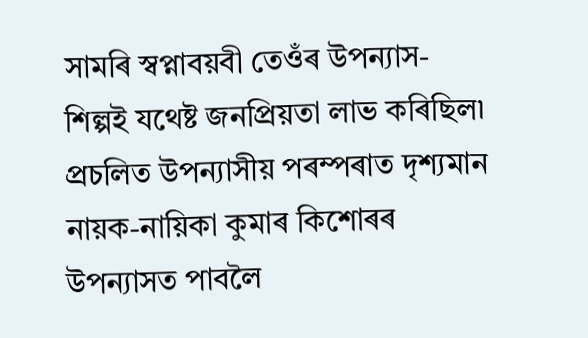সামৰি স্বপ্নাবয়বী তেওঁৰ উপন্যাস- শিল্পই যথেষ্ট জনপ্ৰিয়তা লাভ কৰিছিল৷ প্ৰচলিত উপন্যাসীয় পৰম্পৰাত দৃশ্যমান নায়ক-নায়িকা কুমাৰ কিশোৰৰ উপন্যাসত পাবলৈ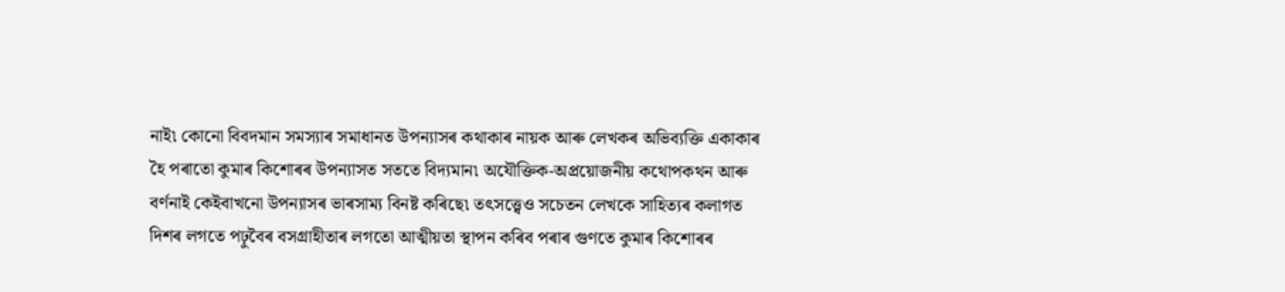নাই৷ কোনো বিবদমান সমস্যাৰ সমাধানত উপন্যাসৰ কথাকাৰ নায়ক আৰু লেখকৰ অভিব্যক্তি একাকাৰ হৈ পৰাতো কুমাৰ কিশোৰৰ উপন্যাসত সততে বিদ্যমান৷ অযৌক্তিক-অপ্ৰয়োজনীয় কথোপকথন আৰু বৰ্ণনাই কেইবাখনো উপন্যাসৰ ভাৰসাম্য বিনষ্ট কৰিছে৷ তৎসত্ত্বেও সচেতন লেখকে সাহিত্যৰ কলাগত দিশৰ লগতে পঢ়ুবৈৰ বসগ্ৰাহীতাৰ লগতো আত্মীয়তা স্থাপন কৰিব পৰাৰ গুণতে কুমাৰ কিশোৰৰ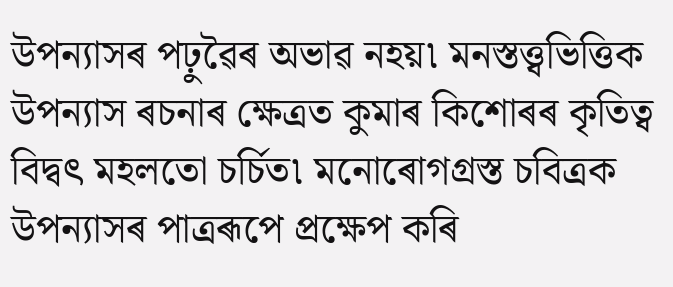উপন্যাসৰ পঢ়ুৱৈৰ অভাৱ নহয়৷ মনস্তত্ত্বভিত্তিক উপন্যাস ৰচনাৰ ক্ষেত্ৰত কুমাৰ কিশোৰৰ কৃতিত্ব বিদ্বৎ মহলতো চৰ্চিত৷ মনোৰোগগ্ৰস্ত চবিত্ৰক উপন্যাসৰ পাত্ৰৰূপে প্ৰক্ষেপ কৰি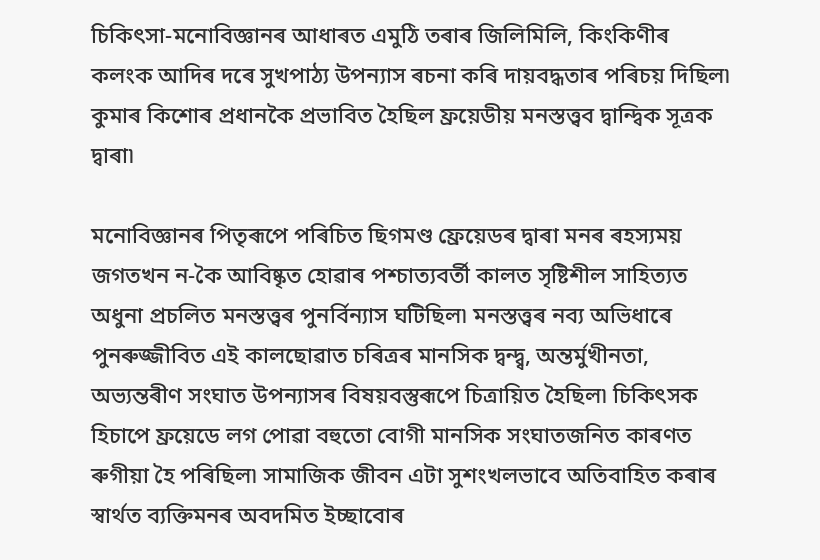চিকিৎসা-মনোবিজ্ঞানৰ আধাৰত এমুঠি তৰাৰ জিলিমিলি, কিংকিণীৰ কলংক আদিৰ দৰে সুখপাঠ্য উপন্যাস ৰচনা কৰি দায়বদ্ধতাৰ পৰিচয় দিছিল৷ কুমাৰ কিশোৰ প্ৰধানকৈ প্ৰভাবিত হৈছিল ফ্ৰয়েডীয় মনস্তত্ত্বব দ্বান্দ্বিক সূত্ৰক দ্বাৰা৷

মনোবিজ্ঞানৰ পিতৃৰূপে পৰিচিত ছিগমণ্ড ফ্ৰেয়েডৰ দ্বাৰা মনৰ ৰহস্যময় জগতখন ন-কৈ আবিষ্কৃত হোৱাৰ পশ্চাত্যবৰ্তী কালত সৃষ্টিশীল সাহিত্যত অধুনা প্ৰচলিত মনস্তত্ত্বৰ পুনৰ্বিন্যাস ঘটিছিল৷ মনস্তত্ত্বৰ নব্য অভিধাৰে পুনৰুজ্জীবিত এই কালছোৱাত চৰিত্ৰৰ মানসিক দ্বন্দ্ব্ব, অন্তৰ্মুখীনতা, অভ্যন্তৰীণ সংঘাত উপন্যাসৰ বিষয়বস্তুৰূপে চিত্ৰায়িত হৈছিল৷ চিকিৎসক হিচাপে ফ্ৰয়েডে লগ পোৱা বহুতো বোগী মানসিক সংঘাতজনিত কাৰণত ৰুগীয়া হৈ পৰিছিল৷ সামাজিক জীবন এটা সুশংখলভাবে অতিবাহিত কৰাৰ স্বাৰ্থত ব্যক্তিমনৰ অবদমিত ইচ্ছাবোৰ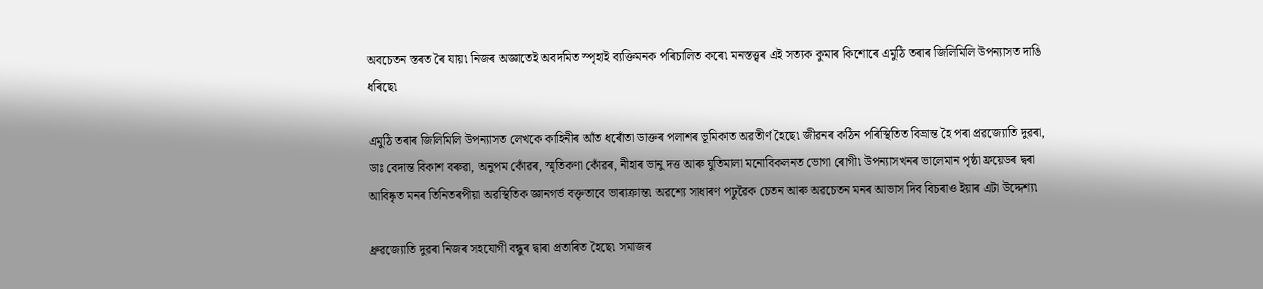অবচেতন স্তৰত ৰৈ যায়৷ নিজৰ অজ্ঞাতেই অবদমিত স্পৃহাই ব্যক্তিমনক পৰিচালিত কৰে৷ মনস্তত্ত্বৰ এই সত্যক কুমাৰ কিশোৰে এমুঠি তৰাৰ জিলিমিলি উপন্যাসত দাঙি ধৰিছে৷

এমুঠি তৰাৰ জিলিমিলি উপন্যাসত লেখকে কাহিনীৰ আঁত ধৰোঁতা ডাক্তৰ পলাশৰ ভূমিকাত অৱতীৰ্ণ হৈছে৷ জীৱনৰ কঠিন পৰিস্থিতিত বিভ্ৰান্ত হৈ পৰা প্ৰৱজ্যোতি দুৱৰা, ডাঃ বেদান্ত বিকাশ বৰুৱা, অনুপম কোঁৱৰ, স্মৃতিকণা কোঁৱৰ, নীহাৰ ভানু দত্ত আৰু যুতিমালা মনোবিকলনত ভোগা ৰোগী৷ উপন্যাসখনৰ ভালেমান পৃষ্ঠা ফ্ৰয়েডৰ দ্বৰা আবিষ্কৃত মনৰ তিনিতৰপীয়া অৱস্থিতিক জ্ঞানগৰ্ভ বক্তৃতাবে ভাৰাক্ৰান্ত৷ অৱশ্যে সাধাৰণ পঢ়ুৱৈক চেতন আৰু অৱচেতন মনৰ আভাস দিব বিচৰাও ইয়াৰ এটা উদ্দেশ্য৷

ধ্ৰুৱজ্যোতি দুৱৰা নিজৰ সহযোগী বন্ধুৰ দ্বাৰা প্ৰতাৰিত হৈছে৷ সমাজৰ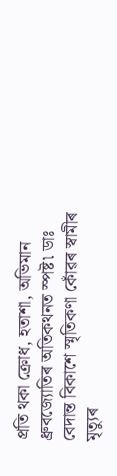প্ৰতি থকা ক্ৰোধ, হতাশা, অভিমান ধ্ৰুবজ্যোতিৰ অতিকথনত স্পষ্ট৷ ডাঃ বেদান্ত বিকাশে স্মৃতিকণা কোঁৱৰ স্বামীৰ মৃত্যুৰ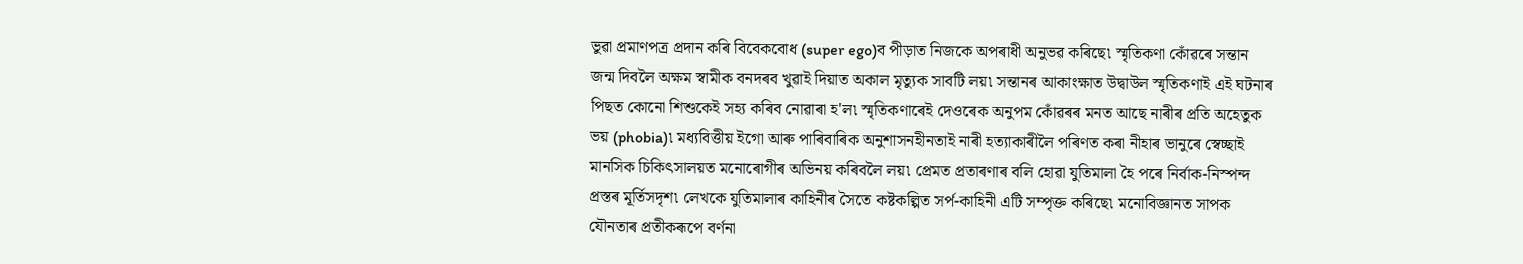ভুৱা প্ৰমাণপত্ৰ প্ৰদান কৰি বিবেকবোধ (super ego)ব পীড়াত নিজকে অপৰাধী অনুভৱ কৰিছে৷ স্মৃতিকণা কোঁৱৰে সন্তান জন্ম দিবলৈ অক্ষম স্বামীক বনদৰব খুৱাই দিয়াত অকাল মৃত্যুক সাবটি লয়৷ সন্তানৰ আকাংক্ষাত উদ্বাউল স্মৃতিকণাই এই ঘটনাৰ পিছত কোনো শিশুকেই সহ্য কৰিব নোৱাৰা হ'ল৷ স্মৃতিকণাৰেই দেওৰেক অনুপম কোঁৱৰৰ মনত আছে নাৰীৰ প্ৰতি অহেতুক ভয় (phobia)৷ মধ্যবিত্তীয় ইগো আৰু পাৰিবাৰিক অনুশাসনহীনতাই নাৰী হত্যাকাৰীলৈ পৰিণত কৰা নীহাৰ ভানুৰে স্বেচ্ছাই মানসিক চিকিৎসালয়ত মনোৰোগীৰ অভিনয় কৰিবলৈ লয়৷ প্ৰেমত প্ৰতাৰণাৰ বলি হোৱা যুতিমালা হৈ পৰে নিৰ্বাক-নিস্পন্দ প্ৰস্তৰ মূৰ্তিসদৃশ৷ লেখকে যুতিমালাৰ কাহিনীৰ সৈতে কষ্টকল্পিত সৰ্প-কাহিনী এটি সম্পৃক্ত কৰিছে৷ মনোবিজ্ঞানত সাপক যৌনতাৰ প্ৰতীকৰূপে বৰ্ণনা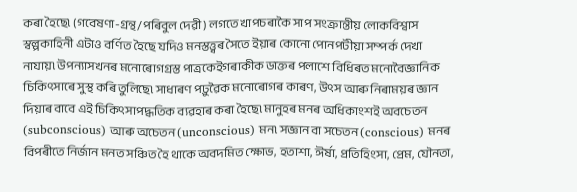কৰা হৈছে৷ (গবেষণা-গ্ৰন্থ/পৰিবুল দেৱী) লগতে খাপচৰাকৈ সাপ সংক্ৰান্তীয় লোকবিশ্বাস স্বল্পকাহিনী এটাও বৰ্ণিত হৈছে যদিও মনস্তত্ত্বৰ সৈতে ইয়াৰ কোনো পোনপটীয়া সম্পৰ্ক দেখা নাযায়৷ উপন্যাসখনৰ মনোৰোগগ্ৰস্ত পাত্ৰকেইগৰাকীক ডাক্তৰ পলাশে বিধিৰত মনোবৈজ্ঞানিক চিকিৎসাৰে সুস্থ কৰি তুলিছে৷ সাধাৰণ পঢ়ুৱৈক মনোৰোগৰ কাৰণ, উৎস আৰু নিৰাময়ৰ জ্ঞান দিয়াৰ বাবে এই চিকিৎসাপদ্ধতিক ব্যৱহাৰ কৰা হৈছে৷ মানুহৰ মনৰ অধিকাংশই অবচেতন (subconscious) আৰু অচেতন (unconscious) মন৷ সজ্ঞান বা সচেতন (conscious) মনৰ বিপৰীতে নিৰ্জান মনত সঞ্চিত হৈ থাকে অবদমিত ক্ষোভ, হতাশা, ঈৰ্ষা, প্ৰতিহিংসা, প্ৰেম, যৌনতা,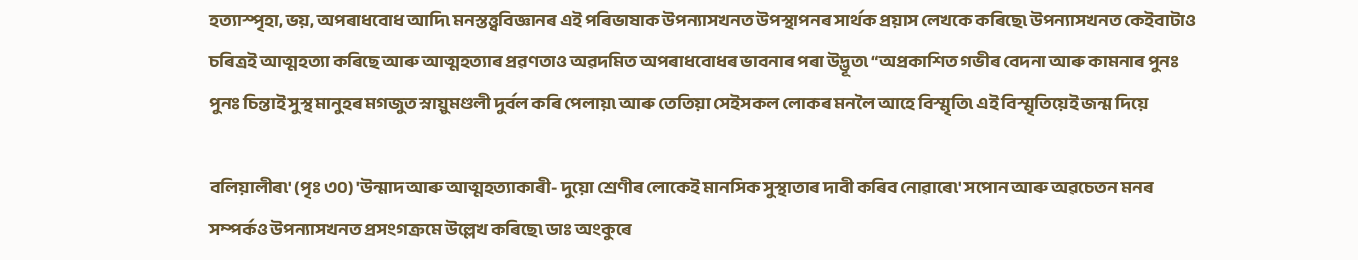হত্যাস্পৃহা, ভয়, অপৰাধবোধ আদি৷ মনস্তত্ত্ববিজ্ঞানৰ এই পৰিভাষাক উপন্যাসখনত উপস্থাপনৰ সাৰ্থক প্ৰয়াস লেখকে কৰিছে৷ উপন্যাসখনত কেইবাটাও চৰিত্ৰই আত্মহত্যা কৰিছে আৰু আত্মহত্যাৰ প্ৰৱণতাও অৱদমিত অপৰাধবোধৰ ভাবনাৰ পৰা উদ্ভূত৷ “অপ্ৰকাশিত গভীৰ বেদনা আৰু কামনাৰ পুনঃ পুনঃ চিন্তাই সুস্থ মানুহৰ মগজুত স্নায়ুমণ্ডলী দুৰ্বল কৰি পেলায়৷ আৰু তেতিয়া সেইসকল লোকৰ মনলৈ আহে বিস্মৃতি৷ এই বিস্মৃতিয়েই জন্ম দিয়ে

বলিয়ালীৰ৷' (পৃঃ ৩০) 'উন্মাদ আৰু আত্মহত্যাকাৰী- দুয়ো শ্ৰেণীৰ লোকেই মানসিক সুস্থাতাৰ দাবী কৰিব নোৱাৰে৷' সপোন আৰু অৱচেতন মনৰ সম্পৰ্কও উপন্যাসখনত প্ৰসংগক্ৰমে উল্লেখ কৰিছে৷ ডাঃ অংকুৰে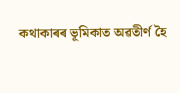কথাকাৰৰ ভূমিকাত অৱতীৰ্ণ হৈ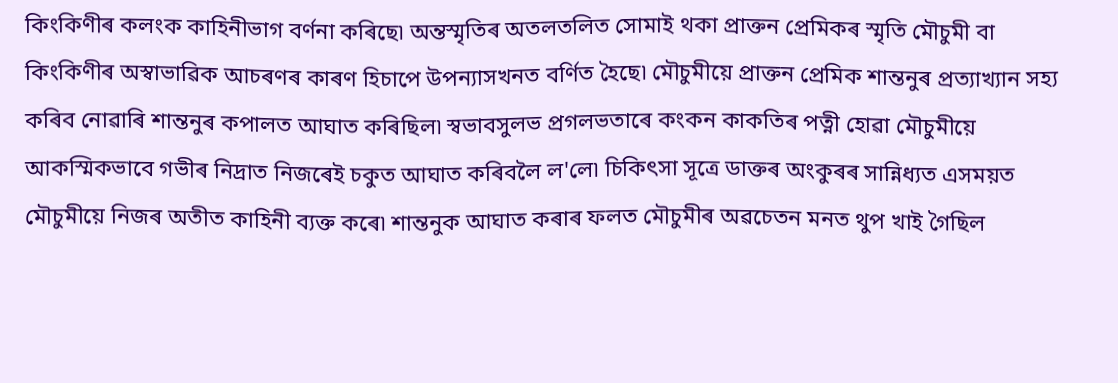কিংকিণীৰ কলংক কাহিনীভাগ বৰ্ণনা কৰিছে৷ অন্তস্মৃতিৰ অতলতলিত সোমাই থকা প্ৰাক্তন প্ৰেমিকৰ স্মৃতি মৌচুমী বা কিংকিণীৰ অস্বাভাৱিক আচৰণৰ কাৰণ হিচাপে উপন্যাসখনত বৰ্ণিত হৈছে৷ মৌচুমীয়ে প্ৰাক্তন প্ৰেমিক শান্তনুৰ প্ৰত্যাখ্যান সহ্য কৰিব নোৱাৰি শান্তনুৰ কপালত আঘাত কৰিছিল৷ স্বভাবসুলভ প্ৰগলভতাৰে কংকন কাকতিৰ পত্নী হোৱা মৌচুমীয়ে আকস্মিকভাবে গভীৰ নিদ্ৰাত নিজৰেই চকুত আঘাত কৰিবলৈ ল'লে৷ চিকিৎসা সূত্ৰে ডাক্তৰ অংকুৰৰ সান্নিধ্যত এসময়ত মৌচুমীয়ে নিজৰ অতীত কাহিনী ব্যক্ত কৰে৷ শান্তনুক আঘাত কৰাৰ ফলত মৌচুমীৰ অৱচেতন মনত থুপ খাই গৈছিল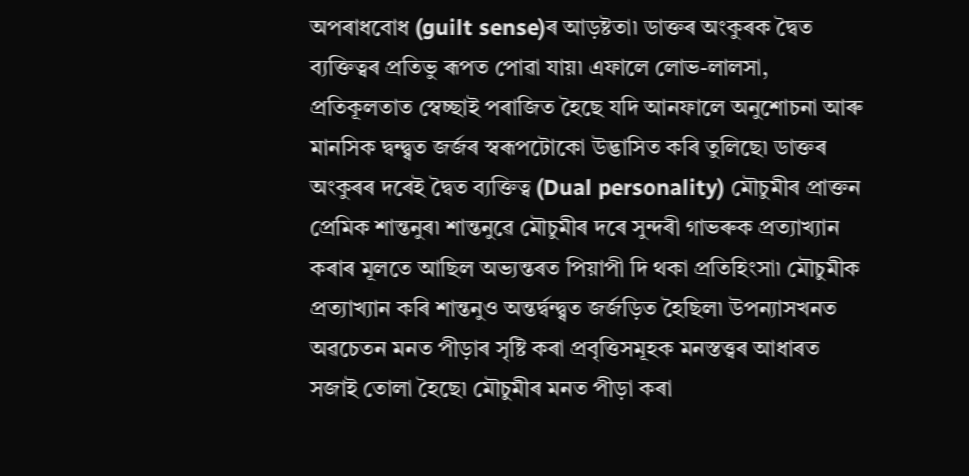অপৰাধবোধ (guilt sense)ৰ আড়ষ্টতা৷ ডাক্তৰ অংকুৰক দ্বৈত ব্যক্তিত্বৰ প্ৰতিভু ৰূপত পোৱা যায়৷ এফালে লোভ-লালসা, প্ৰতিকূলতাত স্বেচ্ছাই পৰাজিত হৈছে যদি আনফালে অনুশোচনা আৰু মানসিক দ্বন্দ্ব্বত জৰ্জৰ স্বৰূপটোকো উদ্ভাসিত কৰি তুলিছে৷ ডাক্তৰ অংকুৰৰ দৰেই দ্বৈত ব্যক্তিত্ব (Dual personality) মৌচুমীৰ প্ৰাক্তন প্ৰেমিক শান্তনুৰ৷ শান্তনুৱে মৌচুমীৰ দৰে সুন্দৰী গাভৰুক প্ৰত্যাখ্যান কৰাৰ মূলতে আছিল অভ্যন্তৰত পিয়াপী দি থকা প্ৰতিহিংসা৷ মৌচুমীক প্ৰত্যাখ্যান কৰি শান্তনুও অন্তৰ্দ্বন্দ্ব্বত জৰ্জড়িত হৈছিল৷ উপন্যাসখনত অৱচেতন মনত পীড়াৰ সৃষ্টি কৰা প্ৰবৃত্তিসমূহক মনস্তত্ত্বৰ আধাৰত সজাই তোলা হৈছে৷ মৌচুমীৰ মনত পীড়া কৰা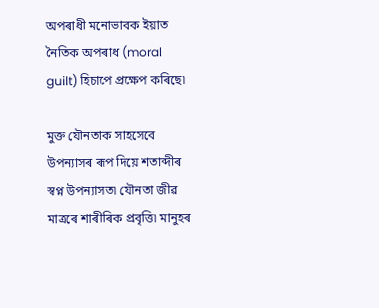অপৰাধী মনোভাবক ইয়াত নৈতিক অপৰাধ (moral guilt) হিচাপে প্ৰক্ষেপ কৰিছে৷

মুক্ত যৌনতাক সাহসেবে উপন্যাসৰ ৰূপ দিয়ে শতাব্দীৰ স্বপ্ন উপন্যাসত৷ যৌনতা জীৱ মাত্ৰৰে শাৰীৰিক প্ৰবৃত্তি৷ মানুহৰ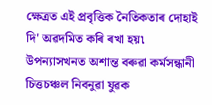ক্ষেত্ৰত এই প্ৰবৃত্তিক নৈতিকতাৰ দোহাই দি' অৱদমিত কৰি ৰখা হয়৷ উপন্যাসখনত অশান্ত বৰুৱা কৰ্মসন্ধানী চিত্তচঞ্চল নিবনুৱা যুৱক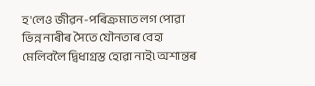হ'লেও জীৱন-পৰিক্ৰমাত লগ পোৱা ভিন্ন নাৰীৰ সৈতে যৌনতাৰ বেহা মেলিবলৈ দ্বিধাগ্ৰস্ত হোৱা নাই৷ অশান্তৰ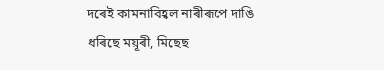দৰেই কামনাবিহ্বল নাৰীৰূপে দাঙি ধৰিছে ময়ূৰী, মিছেছ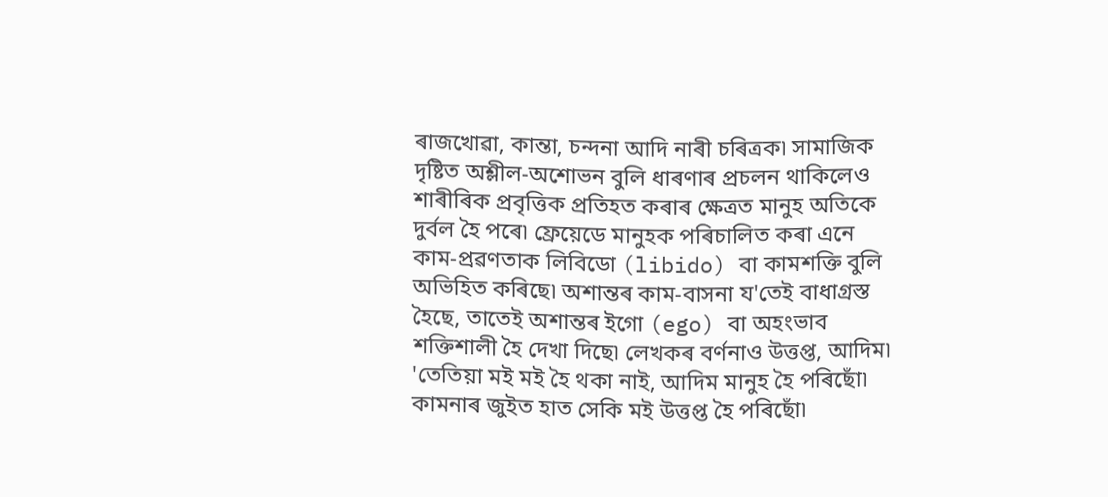ৰাজখোৱা, কান্তা, চন্দনা আদি নাৰী চৰিত্ৰক৷ সামাজিক দৃষ্টিত অশ্লীল-অশোভন বুলি ধাৰণাৰ প্ৰচলন থাকিলেও শাৰীৰিক প্ৰবৃত্তিক প্ৰতিহত কৰাৰ ক্ষেত্ৰত মানুহ অতিকে দুৰ্বল হৈ পৰে৷ ফ্ৰেয়েডে মানুহক পৰিচালিত কৰা এনে কাম-প্ৰৱণতাক লিবিডো (libido) বা কামশক্তি বুলি অভিহিত কৰিছে৷ অশান্তৰ কাম-বাসনা য'তেই বাধাগ্ৰস্ত হৈছে, তাতেই অশান্তৰ ইগো (ego) বা অহংভাব শক্তিশালী হৈ দেখা দিছে৷ লেখকৰ বৰ্ণনাও উত্তপ্ত, আদিম৷ 'তেতিয়া মই মই হৈ থকা নাই, আদিম মানুহ হৈ পৰিছোঁ৷ কামনাৰ জুইত হাত সেকি মই উত্তপ্ত হৈ পৰিছোঁ৷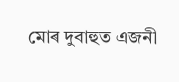মোৰ দুবাহুত এজনী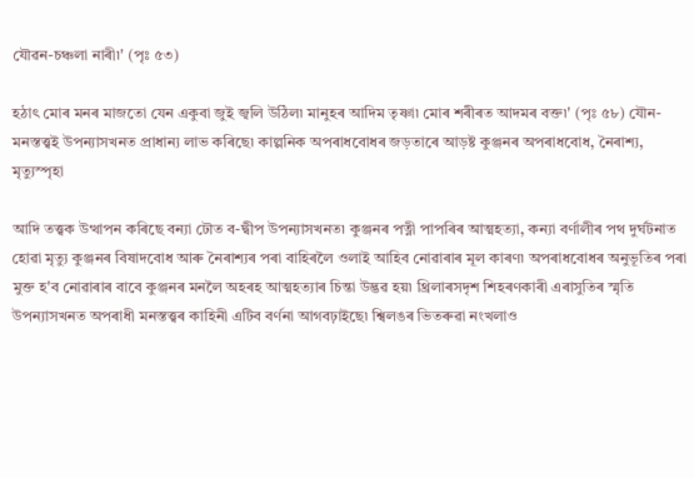যৌৱন-চঞ্চলা নাৰী৷' (পৃঃ ৫৩)

হঠাৎ মোৰ মনৰ মাজতো যেন একুবা জুই জ্বলি উঠিল৷ মানুহৰ আদিম তৃষ্ণা৷ মোৰ শৰীৰত আদমৰ বক্ত৷' (পৃঃ ৫৮) যৌন-মনস্তত্ত্বই উপন্যাসখনত প্ৰাধান্য লাভ কৰিছে৷ কাল্পনিক অপৰাধবোধৰ জড়তাৰে আড়ষ্ট কুঞ্জনৰ অপৰাধবোধ, নৈৰাশ্য, মৃত্যুস্পৃহা

আদি তত্ত্বক উত্থাপন কৰিছে বন্যা ঢৌত ব-দ্বীপ উপন্যাসখনত৷ কুঞ্জনৰ পত্নী পাপৰিৰ আত্মহত্যা, কন্যা বৰ্ণালীৰ পথ দুৰ্ঘটনাত হোৱা মৃত্যু কুঞ্জনৰ বিষাদবোধ আৰু নৈৰাশ্যৰ পৰা বাহিৰলৈ ওলাই আহিব নোৱাৰাৰ মূল কাৰণ৷ অপৰাধবোধৰ অনুভূতিৰ পৰা মুক্ত হ'ব নোৱাৰাৰ বাবে কুঞ্জনৰ মনলৈ অহৰহ আত্মহত্যাৰ চিন্তা উদ্ভৱ হয়৷ থ্ৰিলাৰসদৃশ শিহৰণকাৰী এৰাসুতিৰ স্মৃতি উপন্যাসখনত অপৰাধী মনস্তত্ত্বৰ কাহিনী এটিব বৰ্ণনা আগবঢ়াইছে৷ শ্বিলঙৰ ভিতৰুৱা নংখলাও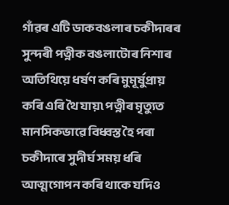গাঁৱৰ এটি ডাকবঙলাৰ চকীদাৰৰ সুন্দৰী পত্নীক বঙলাটোৰ নিশাৰ অতিথিয়ে ধৰ্ষণ কৰি মুমূৰ্ষুপ্ৰায় কৰি এৰি থৈ যায়৷ পত্নীৰ মৃত্যুত মানসিকভাৱে বিধ্বস্ত হৈ পৰা চকীদাৰে সুদীৰ্ঘ সময় ধৰি আত্মগোপন কৰি থাকে যদিও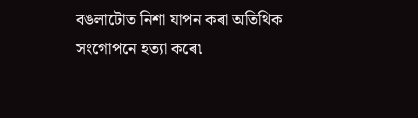বঙলাটোত নিশা যাপন কৰা অতিথিক সংগোপনে হত্যা কৰে৷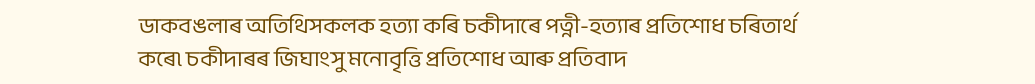ডাকবঙলাৰ অতিথিসকলক হত্যা কৰি চকীদাৰে পত্নী-হত্যাৰ প্ৰতিশোধ চৰিতাৰ্থ কৰে৷ চকীদাৰৰ জিঘাংসু মনোবৃত্তি প্ৰতিশোধ আৰু প্ৰতিবাদ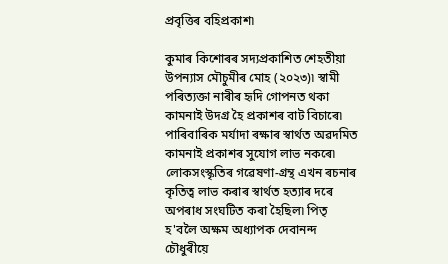প্ৰবৃত্তিৰ বহিপ্ৰকাশ৷

কুমাৰ কিশোৰৰ সদ্যপ্ৰকাশিত শেহতীয়া উপন্যাস মৌচুমীৰ মোহ (২০২৩)৷ স্বামী পৰিত্যক্তা নাৰীৰ হৃদি গোপনত থকা কামনাই উদগ্ৰ হৈ প্ৰকাশৰ বাট বিচাৰে৷ পাৰিবাৰিক মৰ্যাদা ৰক্ষাৰ স্বাৰ্থত অৱদমিত কামনাই প্ৰকাশৰ সুযোগ লাভ নকৰে৷ লোকসংস্কৃতিৰ গৱেষণা-গ্ৰন্থ এখন ৰচনাৰ কৃতিত্ব লাভ কৰাৰ স্বাৰ্থত হত্যাৰ দৰে অপৰাধ সংঘটিত কৰা হৈছিল৷ পিতৃ হ'বলৈ অক্ষম অধ্যাপক দেবানন্দ চৌধুৰীয়ে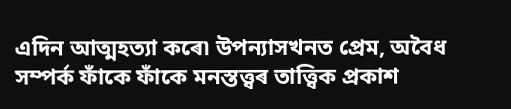এদিন আত্মহত্যা কৰে৷ উপন্যাসখনত প্ৰেম, অবৈধ সম্পৰ্ক ফাঁকে ফাঁকে মনস্তত্ত্বৰ তাত্ত্বিক প্ৰকাশ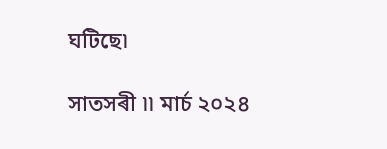ঘটিছে৷

সাতসৰী ৷৷ মাৰ্চ ২০২৪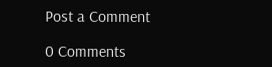Post a Comment

0 Comments